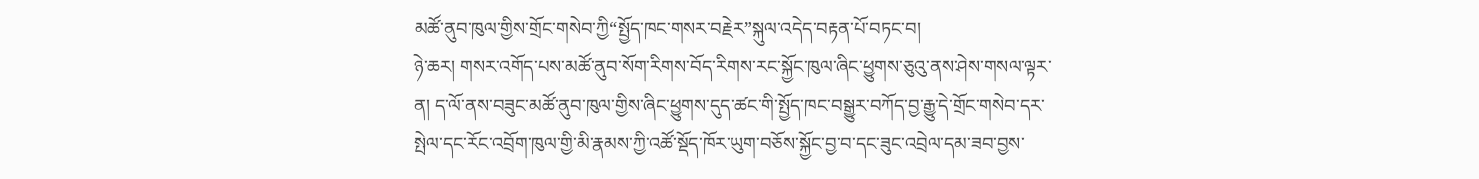མཚོ་ནུབ་ཁུལ་གྱིས་གྲོང་གསེབ་ཀྱི“སྤྱོད་ཁང་གསར་བརྗེར”སྐུལ་འདེད་བརྟན་པོ་བཏང་བ།
ཉེ་ཆར། གསར་འགོད་པས་མཚོ་ནུབ་སོག་རིགས་བོད་རིགས་རང་སྐྱོང་ཁུལ་ཞིང་ཕྱུགས་ཅུའུ་ནས་ཤེས་གསལ་ལྟར་ན། ད་ལོ་ནས་བཟུང་མཚོ་ནུབ་ཁུལ་གྱིས་ཞིང་ཕྱུགས་དུད་ཚང་གི་སྤྱོད་ཁང་བསྒྱུར་བཀོད་བྱ་རྒྱུ་དེ་གྲོང་གསེབ་དར་སྤེལ་དང་རོང་འབྲོག་ཁུལ་གྱི་མི་རྣམས་ཀྱི་འཚོ་སྡོད་ཁོར་ཡུག་བཅོས་སྐྱོང་བྱ་བ་དང་ཟུང་འབྲེལ་དམ་ཟབ་བྱས་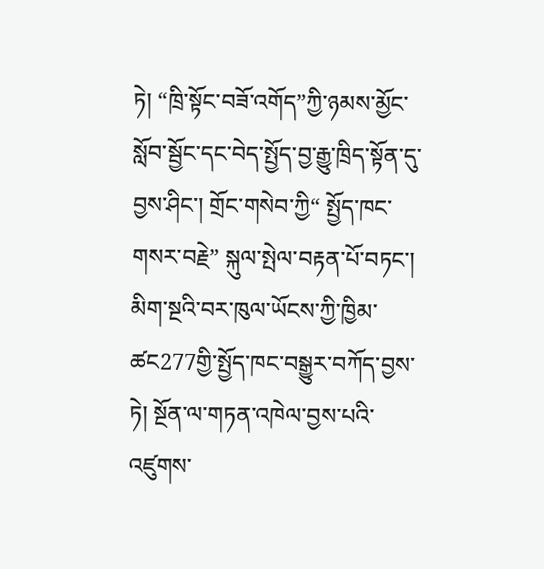ཏེ། “ཁྲི་སྟོང་བཟོ་འགོད”ཀྱི་ཉམས་མྱོང་སློབ་སྦྱོང་དང་བེད་སྤྱོད་བྱ་རྒྱུ་ཁྲིད་སྟོན་དུ་བྱས་ཤིང་། གྲོང་གསེབ་ཀྱི“ སྤྱོད་ཁང་གསར་བརྗེ” སྐུལ་སྤེལ་བརྟན་པོ་བཏང་། མིག་སྔའི་བར་ཁུལ་ཡོངས་ཀྱི་ཁྱིམ་ཚང277གྱི་སྤྱོད་ཁང་བསྒྱུར་བཀོད་བྱས་ཏེ། སྔོན་ལ་གཏན་འཁེལ་བྱས་པའི་འཛུགས་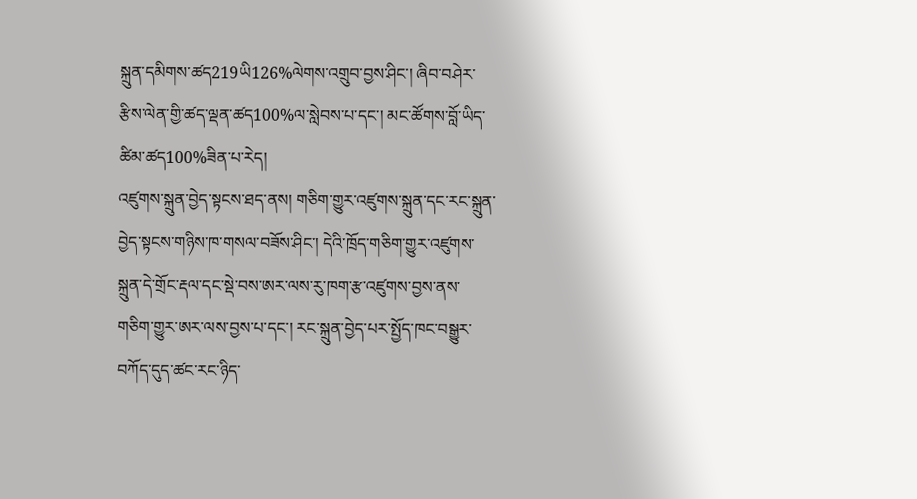སྐྲུན་དམིགས་ཚད219ཡི126%ལེགས་འགྲུབ་བྱས་ཤིང་། ཞིབ་བཤེར་རྩིས་ལེན་གྱི་ཚད་ལྡན་ཚད100%ལ་སླེབས་པ་དང་། མང་ཚོགས་བློ་ཡིད་ཚིམ་ཚད100%ཟིན་པ་རེད།
འཛུགས་སྐྲུན་བྱེད་སྟངས་ཐད་ནས། གཅིག་གྱུར་འཛུགས་སྐྲུན་དང་རང་སྐྲུན་བྱེད་སྟངས་གཉིས་ཁ་གསལ་བཟོས་ཤིང་། དེའི་ཁྲོད་གཅིག་གྱུར་འཛུགས་སྐྲུན་དེ་གྲོང་རྡལ་དང་སྡེ་བས་ཨར་ལས་རུ་ཁག་རྩ་འཛུགས་བྱས་ནས་གཅིག་གྱུར་ཨར་ལས་བྱས་པ་དང་། རང་སྐྲུན་བྱེད་པར་སྤྱོད་ཁང་བསྒྱུར་བཀོད་དུད་ཚང་རང་ཉིད་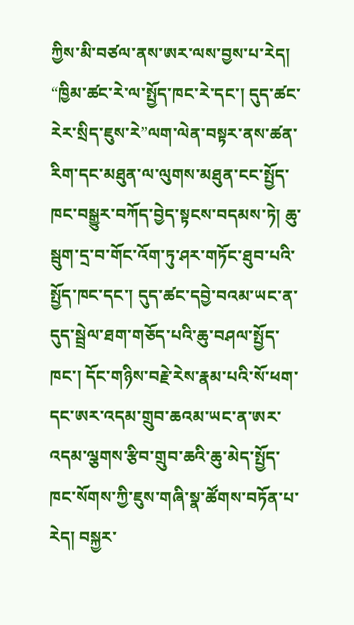ཀྱིས་མི་བཙལ་ནས་ཨར་ལས་བྱས་པ་རེད། “ཁྱིམ་ཚང་རེ་ལ་སྤྱོད་ཁང་རེ་དང་། དུད་ཚང་རེར་སྲིད་ཇུས་རེ”ལག་ལེན་བསྟར་ནས་ཚན་རིག་དང་མཐུན་ལ་ལུགས་མཐུན་ངང་སྤྱོད་ཁང་བསྒྱུར་བཀོད་བྱེད་སྟངས་བདམས་ཏེ། ཆུ་སྦུག་དྲ་བ་གོང་འོག་ཏུ་ཤར་གཏོང་ཐུབ་པའི་སྤྱོད་ཁང་དང་། དུད་ཚང་དབྱེ་བའམ་ཡང་ན་དུད་སྦྲེལ་ཐག་གཅོད་པའི་ཆུ་བཤལ་སྤྱོད་ཁང་། དོང་གཉིས་བརྗེ་རེས་རྣམ་པའི་སོ་ཕག་དང་ཨར་འདམ་གྲུབ་ཆའམ་ཡང་ན་ཨར་འདམ་ལྕགས་རྩིབ་གྲུབ་ཆའི་ཆུ་མེད་སྤྱོད་ཁང་སོགས་ཀྱི་ཇུས་གཞི་སྣ་ཚོགས་བཏོན་པ་རེད། བསྐྱར་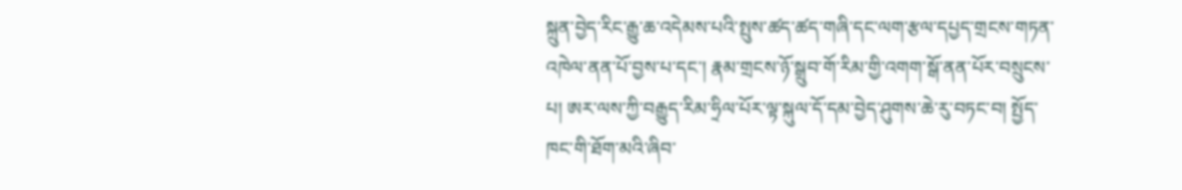སྐྲུན་བྱེད་རིང་རྒྱུ་ཆ་འདེམས་པའི་སྤུས་ཚད་ཚད་གཞི་དང་ལག་རྩལ་དཔྱད་གྲངས་གཏན་འཁེལ་ནན་པོ་བྱས་པ་དང་། རྣམ་གྲངས་ཉོ་སྒྲུབ་གོ་རིམ་གྱི་འགག་སྒོ་ནན་པོར་བསྲུངས་པ། ཨར་ལས་ཀྱི་བརྒྱུད་རིམ་ཧྲིལ་པོར་ལྟ་སྐུལ་དོ་དམ་བྱེད་ཤུགས་ཆེ་རུ་བཏང་བ། སྤྱོད་ཁང་གི་ཐོག་མའི་ཞིབ་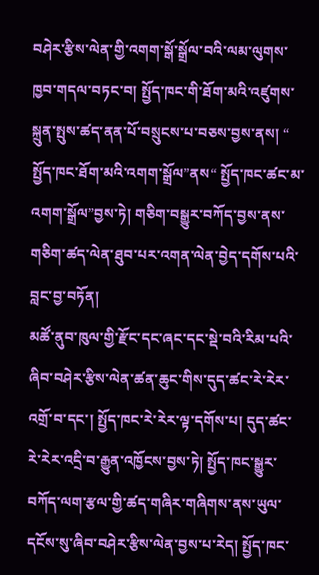བཤེར་རྩིས་ལེན་གྱི་འགག་སྒོ་སྒྲོལ་བའི་ལམ་ལུགས་ཁྱབ་གདལ་བཏང་བ། སྤྱོད་ཁང་གི་ཐོག་མའི་འཛུགས་སྐྲུན་སྤུས་ཚད་ནན་པོ་བསྲུངས་པ་བཅས་བྱས་ནས། “ སྤྱོད་ཁང་ཐོག་མའི་འགག་སྒྲོལ”ནས“ སྤྱོད་ཁང་ཚང་མ་འགག་སྒྲོལ”བྱས་ཏེ། གཅིག་བསྒྱུར་བཀོད་བྱས་ནས་གཅིག་ཚད་ལེན་ཐུབ་པར་འགན་ལེན་བྱེད་དགོས་པའི་བླང་བྱ་བཏོན།
མཚོ་ནུབ་ཁུལ་གྱི་རྫོང་དང་ཞང་དང་སྡེ་བའི་རིམ་པའི་ཞིབ་བཤེར་རྩིས་ལེན་ཚན་ཆུང་གིས་དུད་ཚང་རེ་རེར་འགྲོ་བ་དང་། སྤྱོད་ཁང་རེ་རེར་ལྟ་དགོས་པ། དུད་ཚང་རེ་རེར་འདྲི་བ་རྒྱུན་འཁྱོངས་བྱས་ཏེ། སྤྱོད་ཁང་སྒྱུར་བཀོད་ལག་རྩལ་གྱི་ཚད་གཞིར་གཞིགས་ནས་ཡུལ་དངོས་སུ་ཞིབ་བཤེར་རྩིས་ལེན་བྱས་པ་རེད། སྤྱོད་ཁང་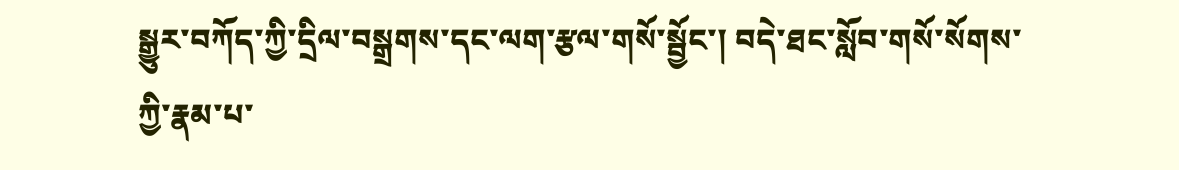སྒྱུར་བཀོད་ཀྱི་དྲིལ་བསྒྲགས་དང་ལག་རྩལ་གསོ་སྦྱོང་། བདེ་ཐང་སློབ་གསོ་སོགས་ཀྱི་རྣམ་པ་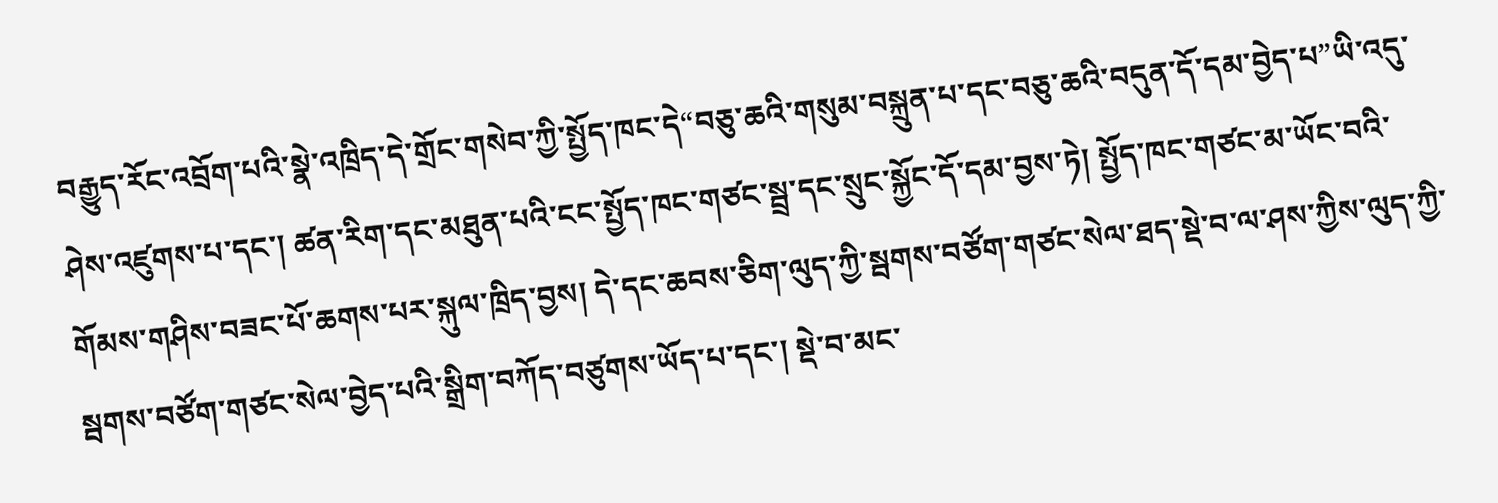བརྒྱུད་རོང་འབྲོག་པའི་སྣེ་འཁྲིད་དེ་གྲོང་གསེབ་ཀྱི་སྤྱོད་ཁང་དེ“བཅུ་ཆའི་གསུམ་བསྐྲུན་པ་དང་བཅུ་ཆའི་བདུན་དོ་དམ་བྱེད་པ”ཡི་འདུ་ཤེས་འཛུགས་པ་དང་། ཚན་རིག་དང་མཐུན་པའི་ངང་སྤྱོད་ཁང་གཙང་སྦྲ་དང་སྲུང་སྐྱོང་དོ་དམ་བྱས་ཏེ། སྤྱོད་ཁང་གཙང་མ་ཡོང་བའི་གོམས་གཤིས་བཟང་པོ་ཆགས་པར་སྐུལ་ཁྲིད་བྱས། དེ་དང་ཆབས་ཅིག་ལུད་ཀྱི་སྦགས་བཙོག་གཙང་སེལ་ཐད་སྡེ་བ་ལ་ཤས་ཀྱིས་ལུད་ཀྱི་སྦགས་བཙོག་གཙང་སེལ་བྱེད་པའི་སྒྲིག་བཀོད་བཙུགས་ཡོད་པ་དང་། སྡེ་བ་མང་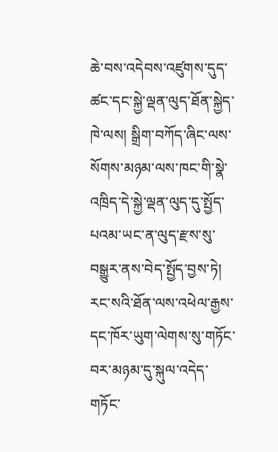ཆེ་བས་འདེབས་འཛུགས་དུད་ཚང་དང་སྐྱེ་ལྡན་ལུད་ཐོན་སྐྱེད་ཁེ་ལས། སྒྲིག་བཀོད་ཞིང་ལས་སོགས་མཉམ་ལས་ཁང་གི་སྣེ་འཁྲིད་དེ་སྐྱེ་ལྡན་ལུད་དུ་སྤྱོད་པའམ་ཡང་ན་ལུད་རྫས་སུ་བསྒྱུར་ནས་བེད་སྤྱོད་བྱས་ཏེ། རང་སའི་ཐོན་ལས་འཕེལ་རྒྱས་དང་ཁོར་ཡུག་ལེགས་སུ་གཏོང་བར་མཉམ་དུ་སྐུལ་འདེད་གཏོང་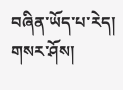བཞིན་ཡོད་པ་རེད།
གསར་ཤོས།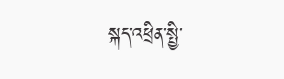སྐད་འཕྲིན་སྤྱི་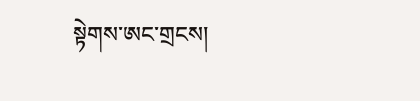སྟེགས་ཨང་གྲངས།